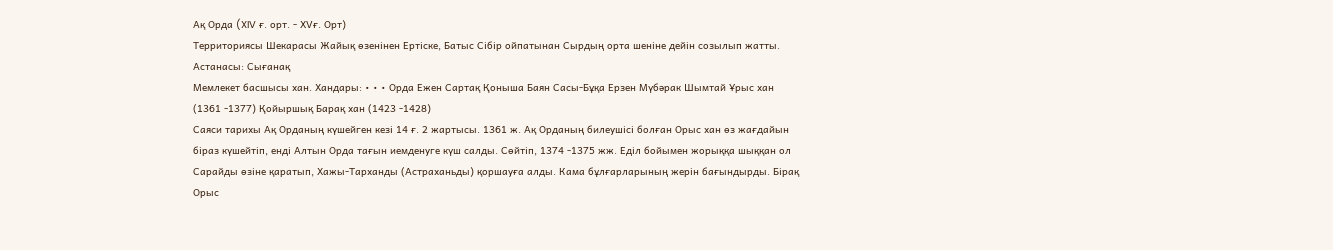Ақ Орда (XIV ғ. орт. - XVғ. Орт)
Территориясы Шекарасы Жайық өзенінен Ертіске, Батыс Сібір ойпатынан Сырдың орта шеніне дейін созылып жатты. Астанасы: Сығанақ
Мемлекет басшысы хан. Хандары: • • • Орда Ежен Сартақ Қоныша Баян Сасы-Бұқа Ерзен Мүбәрак Шымтай Ұрыс хан (1361 -1377) Қойыршық Барақ хан (1423 -1428)
Саяси тарихы Ақ Орданың күшейген кезі 14 ғ. 2 жартысы. 1361 ж. Ақ Орданың билеушісі болған Орыс хан өз жағдайын біраз күшейтіп, енді Алтын Орда тағын иемденуге күш салды. Сөйтіп, 1374 -1375 жж. Еділ бойымен жорыққа шыққан ол Сарайды өзіне қаратып, Хажы-Тарханды (Астраханьды) қоршауға алды. Кама бұлғарларының жерін бағындырды. Бірақ Орыс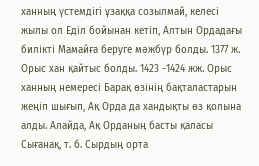ханның үстемдігі ұзаққа созылмай, келесі жылы ол Еділ бойынан кетіп, Алтын Ордадағы билікті Мамайға беруге мәжбүр болды. 1377 ж. Орыс хан қайтыс болды. 1423 -1424 жж. Орыс ханның немересі Барақ өзінің бақталастарын жеңіп шығып, Ақ Орда да хандықты өз қолына алды. Алайда, Ақ Орданың басты қаласы Сығанақ, т. б. Сырдың орта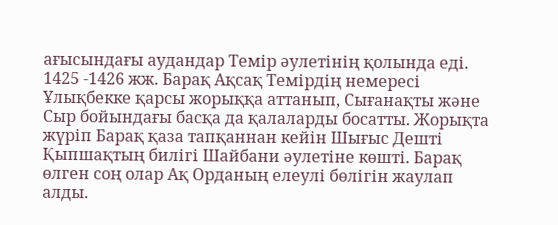ағысындағы аудандар Темір әулетінің қолында еді. 1425 -1426 жж. Барақ Ақсақ Темірдің немересі Ұлықбекке қарсы жорыққа аттанып, Сығанақты және Сыр бойындағы басқа да қалаларды босатты. Жорықта жүріп Барақ қаза тапқаннан кейін Шығыс Дешті Қыпшақтың билігі Шайбани әулетіне көшті. Барақ өлген соң олар Ақ Орданың елеулі бөлігін жаулап алды.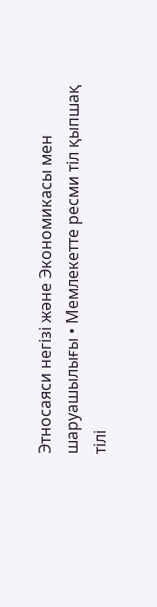Этносаяси негізі және Экономикасы мен шаруашылығы • Мемлекетте ресми тіл қыпшақ тілі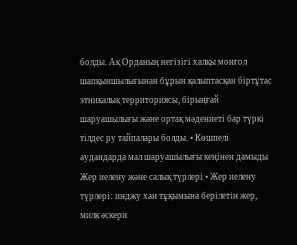болды. Ақ Орданың негізігі халқы монғол шапқыншылығынан бұрын қалыптасқан біртұтас этникалық территориясы, бірыңғай шаруашылығы және ортақ мәдениеті бар түркі тілдес ру тайпалары болды. • Көшпелі аудандарда мал шаруашылығы кеңінен дамыды
Жер иелену және салық түрлері • Жер иелену түрлері: инджу хан тұқымына берілетін жер, милк әскери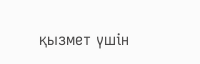қызмет үшін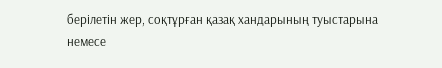берілетін жер, соқтұрған қазақ хандарының туыстарына немесе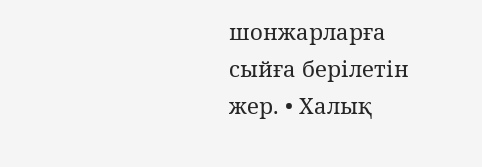шонжарларға сыйға берілетін жер. • Халық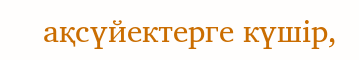ақсүйектерге күшір,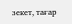зекет, тағар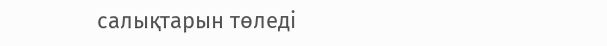салықтарын төледі